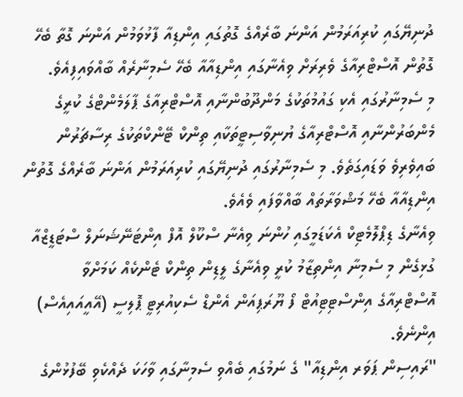ދުނިޔޭގައި ކުރިއަރަމުން އަންނަ ބާރެއްގެ ގޮތުގައި އިންޑިއާ ފާޅުވަމުން އަންނަ ގޮތާ ބެހޭ ގޮތުން އޮސްޓްރިއާގެ ވެރިރަށް ވިއެނާގައި އިންޑިއާއާ ބެހޭ ސެމިނާރެއް ބާއްވައިފިއެވެ.
މި ސެމިނާރުގައި އެކި ގައުމުތަކުގެ މަންދޫބުންނާއި އޮސްޓްރިއާގެ ޕާލަމެންޓްގެ ކުރީގެ މެންބަރުންނާއި އޮސްޓްރިއާގެ ޔުނިވާސިޓީތަކާއި ތިންކް ޓޭންކްތަކުގެ ރިސާޗަރުން ބައިވެރިވެ ވަޑައިގަތެވެ. މި ސެމިނާރުގައި ދުނިޔޭގައި ކުރިއަރަމުން އަންނަ ބާރެއްގެ ގޮތުން އިންޑިއާއާ ބެހޭ މަޝްވަރާތައް ބާއްވާފައި ވެއެވެ.
ވިއެނާގެ ޑިޕްލޮމެޓިކް އެކަޑަމީގައި ހުންނަ ވިއެނާ ސްކޫލް އޮފް އިންޓަނޭޝަނަލް ސްޓަޑީޒްއާ ގުޅިގެން މި ސެމިނާ އިންތިޒާމު ކުރީ ވިއެނާގެ ލީޑިން ތިންކް ޓެންކެއް ކަމަށްވާ އޮސްޓްރިއާގެ އިންސްޓިޓިއުޓް ފޯ ޔޫރަޕިއަން އެންޑް ސެކިއުރިޓީ ޕޮލިސީ (އޭއީއައިއެސް) އިންނެވެ.
"ރައިސިން ޕަވަރ އިންޑިއާ" ގެ ނަމުގައި ބެއްވި ސެމިނާގައި ވާހަކަ ދެއްކެވި ބޭފުޅުންގެ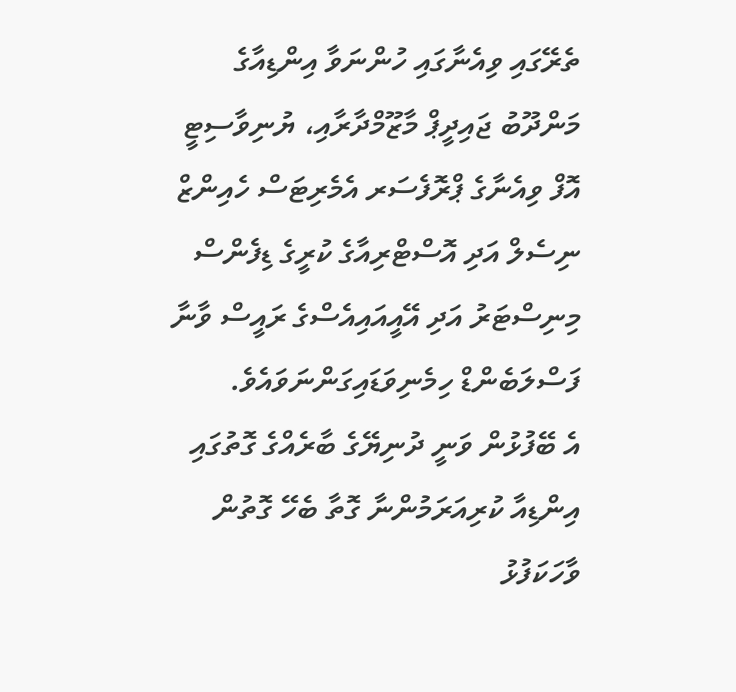ތެރޭގައި ވިއެނާގައި ހުންނަވާ އިންޑިއާގެ މަންދޫބު ޖައިދީޕް މާޒޫމްދާރާއި، ޔުނިވާސިޓީ އޮފް ވިއެނާގެ ޕްރޮފެސަރ އެމެރިޓަސް ހެއިންޒް ނިސެލް އަދި އޮސްޓްރިއާގެ ކުރީގެ ޑިފެންސް މިނިސްޓަރު އަދި އޭއީއައިއެސްގެ ރައީސް ވާނާ ފަސްލަބެންޑް ހިމެނިވަޑައިގަންނަވައެވެ.
އެ ބޭފުޅުން ވަނީ ދުނިޔޭގެ ބާރެއްގެ ގޮތުގައި އިންޑިއާ ކުރިއަރަމުންނާ ގޮތާ ބެހޭ ގޮތުން ވާހަކަފުޅު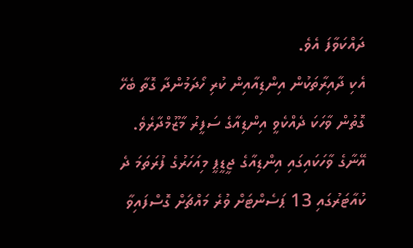ދައްކަވާފަ އެވެ.
އެކި ދާއިރާތަކުން އިންޑިއާއިން ކުރި ހޯދަމުންދާ ގޮތާ ބެހޭ ގޮތުން ވާހަކަ ދެއްކެވީ އިންޑިއާގެ ސަފީރު މާޒޫމްދާރެވެ. އޭނާގެ ވާހަކައިގައި އިންޑިއާގެ ޖީޑީޕީ މިއަހަރުގެ ފުރަތަމަ ދެ ކުއާޓަރުގައި 13 ޕަސެންޓަށް ވުރެ މައްޗަށް ގޮސްފައިވާ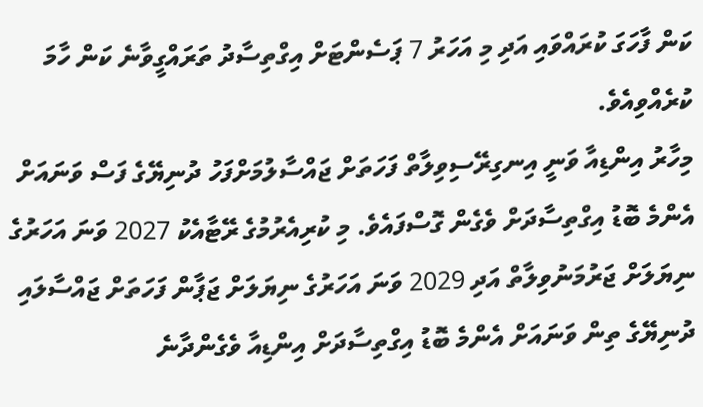ކަން ފާހަގަ ކުރައްވައި އަދި މި އަހަރު 7 ޕަސެންޓަށް އިގްތިސާދު ތަރައްގީވާނެ ކަން ހާމަ ކުރެއްވިއެވެ.
މިހާރު އިންޑިއާ ވަނީ އިނގިރޭސިވިލާތް ފަހަތަށް ޖައްސާލުމަށްފަހު ދުނިޔޭގެ ފަސް ވަނައަށް އެންމެ ބޮޑު އިގްތިސާދަށް ވެގެން ގޮސްފައެވެ. މި ކުރިއެރުމުގެ ރޭޓާއެކު 2027 ވަނަ އަހަރުގެ ނިޔަލަށް ޖަރުމަނުވިލާތް އަދި 2029 ވަނަ އަހަރުގެ ނިޔަލަށް ޖަޕާން ފަހަތަށް ޖައްސާލައި ދުނިޔޭގެ ތިން ވަނައަށް އެންމެ ބޮޑު އިގްތިސާދަށް އިންޑިއާ ވެގެންދާނެ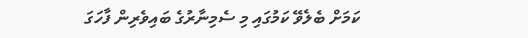ކަމަށް ބެލެވޭ ކަމުގައި މި ސެމިނާރުގެ ބައިވެރިން ފާހަގަ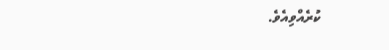ކުރެއްވިއެވެ.